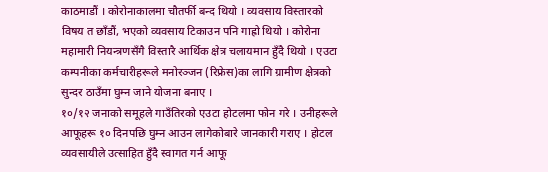काठमाडौं । कोरोनाकालमा चौतर्फी बन्द थियो । व्यवसाय विस्तारको विषय त छाँडौं, भएको व्यवसाय टिकाउन पनि गाह्रो थियो । कोरोना महामारी नियन्त्रणसँगै विस्तारै आर्थिक क्षेत्र चलायमान हुँदै थियो । एउटा कम्पनीका कर्मचारीहरूले मनोरञ्जन (रिफ्रेस)का लागि ग्रामीण क्षेत्रको सुन्दर ठाउँमा घुम्न जाने योजना बनाए ।
१०/१२ जनाको समूहले गाउँतिरको एउटा होटलमा फोन गरे । उनीहरूले आफूहरू १० दिनपछि घुम्न आउन लागेकोबारे जानकारी गराए । होटल व्यवसायीले उत्साहित हुँदै स्वागत गर्न आफू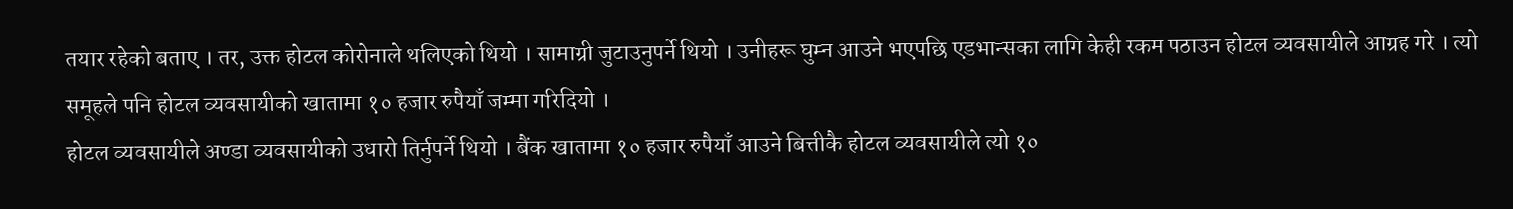तयार रहेको बताए । तर, उक्त होटल कोरोनाले थलिएको थियो । सामाग्री जुटाउनुपर्ने थियो । उनीहरू घुम्न आउने भएपछि एडभान्सका लागि केही रकम पठाउन होटल व्यवसायीले आग्रह गरे । त्यो समूहले पनि होटल व्यवसायीको खातामा १० हजार रुपैयाँ जम्मा गरिदियो ।
होटल व्यवसायीले अण्डा व्यवसायीको उधारो तिर्नुपर्ने थियो । बैंक खातामा १० हजार रुपैयाँ आउने बित्तीकै होटल व्यवसायीले त्यो १०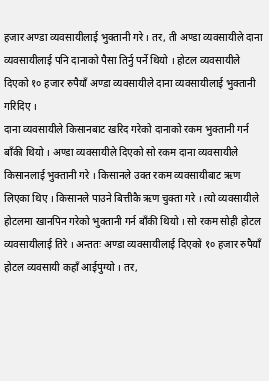हजार अण्डा व्यवसायीलाई भुक्तानी गरे । तर, ती अण्डा व्यवसायीले दाना व्यवसायीलाई पनि दानाको पैसा तिर्नु पर्ने थियो । होटल व्यवसायीले दिएको १० हजार रुपैयाँ अण्डा व्यवसायीले दाना व्यवसायीलाई भुक्तानी गरिदिए ।
दाना व्यवसायीले किसानबाट खरिद गरेको दानाको रकम भुक्तानी गर्न बाँकी थियो । अण्डा व्यवसायीले दिएको सो रकम दाना व्यवसायीले किसानलाई भुक्तानी गरे । किसानले उक्त रकम व्यवसायीबाट ऋण लिएका थिए । किसानले पाउने बित्तीकै ऋण चुक्ता गरे । त्यो व्यवसायीले होटलमा खानपिन गरेको भुक्तानी गर्न बाँकी थियो । सो रकम सोही होटल व्यवसायीलाई तिरे । अन्ततः अण्डा व्यवसायीलाई दिएको १० हजार रुपैयाँ होटल व्यवसायी कहाँ आईपुग्यो । तर,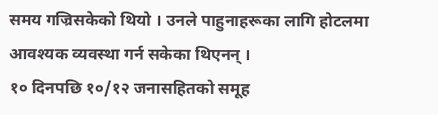समय गज्रिसकेको थियो । उनले पाहुनाहरूका लागि होटलमा आवश्यक व्यवस्था गर्न सकेका थिएनन् ।
१० दिनपछि १०/१२ जनासहितको समूह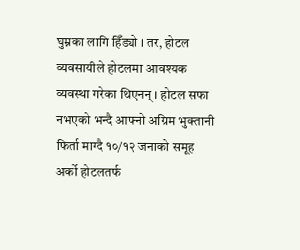घुम्नका लागि हिँड्यो । तर, होटल व्यवसायीले होटलमा आवश्यक व्यवस्था गरेका थिएनन् । होटल सफा नभएको भन्दै आफ्नो अग्रिम भुक्तानी फिर्ता माग्दै १०/१२ जनाको समूह अर्को होटलतर्फ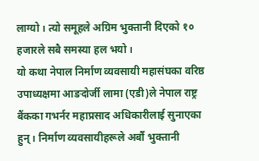लाग्यो । त्यो समूहले अग्रिम भुक्तानी दिएको १० हजारले सबै समस्या हल भयो ।
यो कथा नेपाल निर्माण व्यवसायी महासंघका वरिष्ठ उपाध्यक्षमा आङदोर्जी लामा (एडी)ले नेपाल राष्ट्र बैंकका गभर्नर महाप्रसाद अधिकारीलाई सुनाएका हुन् । निर्माण व्यवसायीहरूले अर्बौं भुक्तानी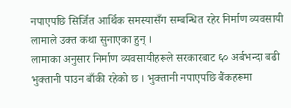नपाएपछि सिर्जित आर्थिक समस्यासँग सम्बन्धित रहेर निर्माण व्यवसायी लामाले उक्त कथा सुनाएका हुन् ।
लामाका अनुसार निर्माण व्यवसायीहरूले सरकारबाट ६० अर्बभन्दा बढी भुक्तानी पाउन बाँकी रहेको छ । भुक्तानी नपाएपछि बैंकहरूमा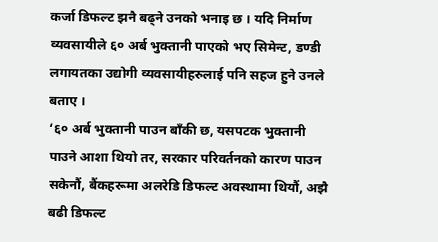कर्जा डिफल्ट झनै बढ्ने उनको भनाइ छ । यदि निर्माण व्यवसायीले ६० अर्ब भुक्तानी पाएको भए सिमेन्ट, डण्डी लगायतका उद्योगी व्यवसायीहरुलाई पनि सहज हुने उनले बताए ।
‘६० अर्ब भुक्तानी पाउन बाँकी छ, यसपटक भुक्तानी पाउने आशा थियो तर, सरकार परिवर्तनको कारण पाउन सकेनौं, बैंकहरूमा अलरेडि डिफल्ट अवस्थामा थियौं, अझै बढी डिफल्ट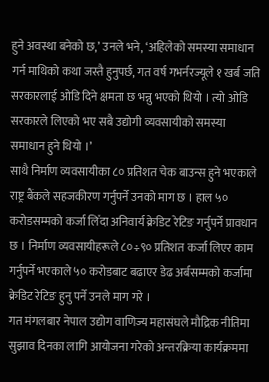हुने अवस्था बनेको छ,’ उनले भने, ‘अहिलेको समस्या समाधान गर्न माथिको कथा जस्तै हुनुपर्छ, गत वर्ष गभर्नरज्यूले १ खर्ब जति सरकारलाई ओडि दिने क्षमता छ भन्नु भएको थियो । त्यो ओडि सरकारले लिएको भए सबै उद्योगी व्यवसायीको समस्या समाधान हुने थियो ।’
साथै निर्माण व्यवसायीका ८० प्रतिशत चेक बाउन्स हुने भएकाले राष्ट्र बैंकले सहजकीरण गर्नुपर्ने उनको माग छ । हाल ५० करोडसम्मको कर्जा लिँदा अनिवार्य क्रेडिट रेटिङ गर्नुपर्ने प्रावधान छ । निर्माण व्यवसायीहरूले ८०÷९० प्रतिशत कर्जा लिएर काम गर्नुपर्ने भएकाले ५० करोडबाट बढाएर डेढ अर्बसम्मको कर्जामा क्रेडिट रेटिङ हुनु पर्ने उनले माग गरे ।
गत मंगलबार नेपाल उद्योग वाणिज्य महासंघले मौद्रिक नीतिमा सुझाव दिनका लागि आयोजना गरेको अन्तरक्रिया कार्यक्रममा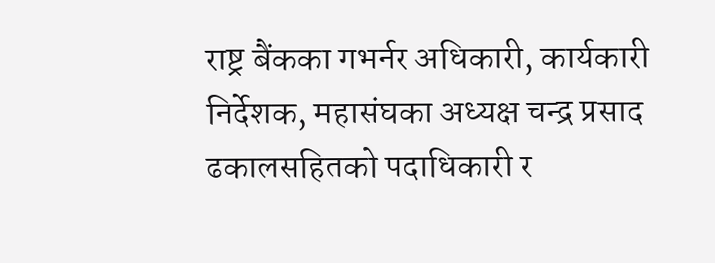राष्ट्र बैंकका गभर्नर अधिकारी, कार्यकारी निर्देशक, महासंघका अध्यक्ष चन्द्र प्रसाद ढकालसहितको पदाधिकारी र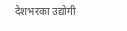देशभरका उद्योगी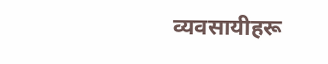व्यवसायीहरू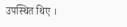उपस्थित थिए ।